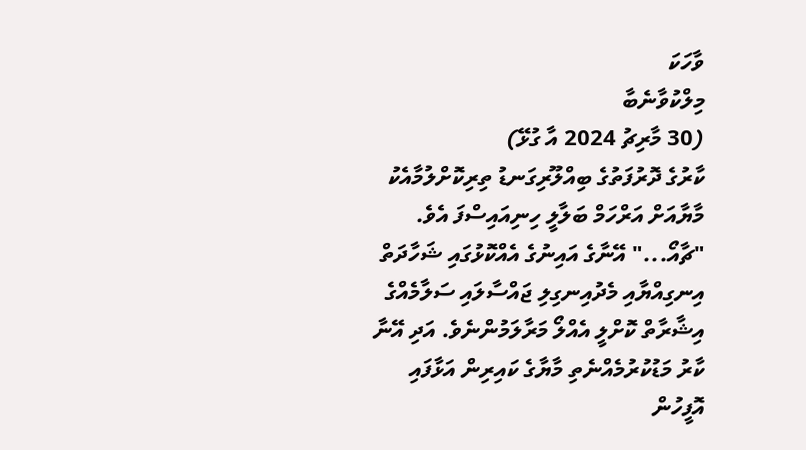ވާހަކަ
މިލްކުވާނެބާ
(30 މާރިޗު 2024 އާ ގުޅޭ)
ކާރުގެ ދޮރުފަތުގެ ބިއްލޫރިގަނޑު ތިރިކޮށްލުމާއެކު މާޔާއަށް އަރްހަމް ބަލާލީ ހިނިއައިސްފަ އެވެ.
"ޗާއޯ..." އޭނާގެ އައިނުގެ އެއްކޮޅުގައި ޝަހާދަތް އިނގިއްޔާއި މެދުއިނގިލި ޖައްސާލައި ސަލާމެއްގެ އިޝާރާތް ކޮށްލީ އެއްލޯ މަރާލަމުންނެވެ. އަދި އޭނާ ކާރު މަޑުކުރުމެއްނެތި މާޔާގެ ކައިރިން އަޅާފައި އޮފީހުން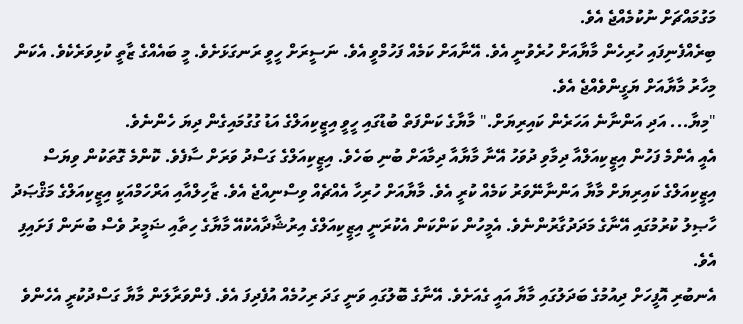މަގުމައްޗަށް ނުކުމެއްޖެ އެވެ.
ބިރެއްފެނިފައި ހުރިހެން މާޔާއަށް ހުރެވުނީ އެވެ. އޭނާއަށް ކަމެއް ފަހުމްވީ އެވެ. ނަސީރަށް ހީވީ ރަނގަޅަށެވެ. މީ ބައެއްގެ ޒާތީ ކުޅިވަރެކެވެ. އެކަން މިހާރު މާޔާއަށް ޔަގީންވެއްޖެ އެވެ.
"މިޔާ... އަދި އަންނާނެ އަހަރެން ކައިރިޔަށް." މާޔާގެ ކަންފަތް ބުޑުގައި ހީވީ އިޒީކިއަލްގެ އަޑު ގުގުމައިގެން ދިޔަ ހެންނެވެ.
އެއީ އެންމެ ފަހުން އިޒީކިއަލްއާ ދިމާވި ދުވަހު އޭނާ މާޔާއާ ދިމާއަށް ބުނި ބަހެވެ. އިޒީކިއަލްގެ ގަސްދު ވަރަށް ސާފެވެ. ކޮންމެ ގޮތަކުން ވިޔަސް އިޒީކިއަލްގެ ކައިރިޔަށް މާޔާ އަންނާނޭވަރު ކަމެއް ކުރީ އެވެ. މާޔާއަށް ހުރިހާ އެއްޗެއް ވިސްނިއްޖެ އެވެ. ޒާހިލްއާއި އަރްހަމްއަކީ އިޒީކިއަލްގެ މަޤްޞަދު ހާޞިލު ކުރުމުގައި އޭނާގެ މަދަދުގާރުންނެވެ. އެމީހުން ކަންކަން އެކުރަނީ އިޒީކިއަލްގެ އިރުޝާދާއެކުއޭ މާޔާގެ ހިތާއި ޟަމީރު ވެސް ބުނަން ފަށައިފި އެވެ.
އެނބުރި އޮފީހަށް ދިއުމުގެ ބަދަލުގައި މާޔާ އައީ ގެއަށެވެ. އޭނާގެ ބޮލުގައި ވަނީ ގަދަ ރިހުމެއް އުފެދިފަ އެވެ. ފެންވަރާލަން މާޔާ ގަސްދުކުރީ އެހެންވެ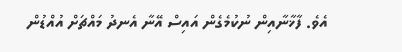އެވެ. ފާޚާނާއިން ނުކުމެގެން އައިސް އޭނާ އެނދު މައްޗަށް އުއްޑުން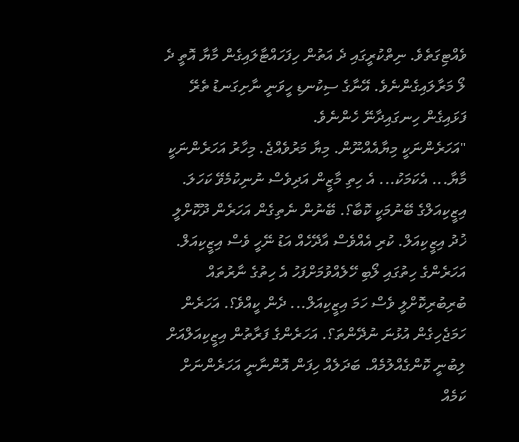ވެއްޓިގަތެވެ. ނިތްކުރީގައި ދެ އަތުން ހިފަހައްޓާލައިގެން މާޔާ އޮތީ ދެ ލޯ މަރާލައިގެންނެވެ. އޭނާގެ ސިކުނޑި ހީވަނީ ނާށިގަނޑު ތެރޭ ފަޅައިގެން ހިނގައިދާނޭ ހެންނެވެ.
"އަހަރެންނަކީ މިޔާއެއްނޫން. މިޔާ މަރުވެއްޖެ. މިހާރު އަހަރެންނަކީ މާޔާ... އެކަމަކު... އެ ހިތި މާޒީން އަދިވެސް ނުނިކުމެވޭ ކަހަލަ. އިޒީކިއަލްގެ ބޭނުމަކީ ކޮބާ؟. ބޭނުން ނެތިގެން އަހަރެން ދޫކޮށްލީ ޚުދު އިޒީކިއަލް. ކުރި އެއްވެސް އާދޭހެއް އަޑު ނޭހީ ވެސް އިޒީކިއަލް. އަހަރެންގެ ހިތުގައި ލޯބި ހޭލެއްވުމަށްފަހު އެ ހިތުގެ ނާރުތައް ބުރިބުރިކޮށްލީ ވެސް ހަމަ އިޒީކިއަލް... ދެން ކީއްވެ؟. އަހަރެން ހަމަޖެހިގެން އުޅުނަ ނުދޭންތަ؟. އަހަރެންގެ ފަރާތުން އިޒީކިއަލްއަށް ލިބުނީ ކޮންގެއްލުމެއް. ބަދަލެއް ހިފަން އޮންނާނީ އަހަރެންނަށް ކަމެއް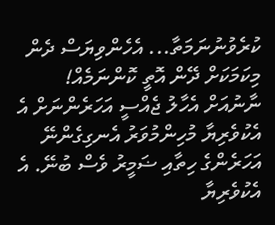ކުރެވުނުނަމަތާ... އެހެންވިޔަސް ދެން މިކަމަކަށް ދޭން އޮތީ ކޮންނަމެއް! ނާނުއަށް އެހާލު ޖެއްސީ އަހަރެންނަށް އެ އެކުވެރިޔާ މުހިންމުވަރު އެނގިގެންނޭ އަހަރެންގެ ހިތާއި ޟަމީރު ވެސް ބުނޭ. އެ އެކުވެރިޔާ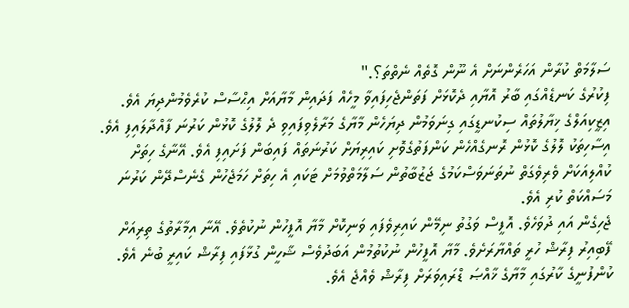ސަލާމަތް ކުރާން އަހަރެންނަށް އެ ނޫން ގޮތެއް ނެތްތަ؟."
ފިކުރުގެ ކަނޑެއްގައި ބާރު އޮޔާއި ދެކޮޅަށް ފަތަންޖެހިފައިވާ މީހެއް ފަދައިން މާޔާއަށް އިޙްސާސް ކުރެވެމުންދިޔަ އެވެ. އިޒީކިއަލްގެ ޚިޔާލުތައް ސިކުނޑީގައި ގިނަވަމުން ދިޔަހެން މާޔާގެ މަރާލެވިފައިވި ދެ ލޮލުގެ ކޮޅުން ކަރުނަ ފާއްދާލައިފި އެވެ. އިސާހިތަކު ލޮލުގެ ކޮޅުން ރޮނގެއްހެން ކަންފަތުގެވޮށި ކައިރިޔަށް ކަރުނަތައް ފައިބަން ފަށައިފި އެވެ. އޭނާގެ ހިތަށް ކުއްލިއަކަށް ވެރިވެގަތް ނުތަނަވަސްކަމުގެ ޖަޒުބާތުން ސަލާމަތްވުމަށް ޓަކައި އެ ހިތަށް ހަމަޖެހުން ގެނެސްދޭން ކަރުނަ މަސައްކަތް ކުރި އެވެ.
ޖެހިގެން އައި ދުވަހެވެ. އޮފީސް ވަގުތު ނިމޭން ކައިރިވެފައި ވަނިކޮށް މާޔާ އޮފީހުން ނުކުތެވެ. އޭނާ އިމާރާތުގެ ތިރިއަށް ފޭބިއިރު ފިރާޝް ހުރީ ތައްޔާރަށެވެ. މާޔާ އޮފީހުން ނުކުތުމުން އަބަދުވެސް ޝާހީން ގުޅާފައި ފިރާޝް ކައިރީ ބުނެ އެވެ. ކުންފުނީގެ ކާރުގައި މާޔާގެ ޚާއްޞަ ޑްރައިވަރަށް ފިރާޝް ވެއްޖެ އެވެ.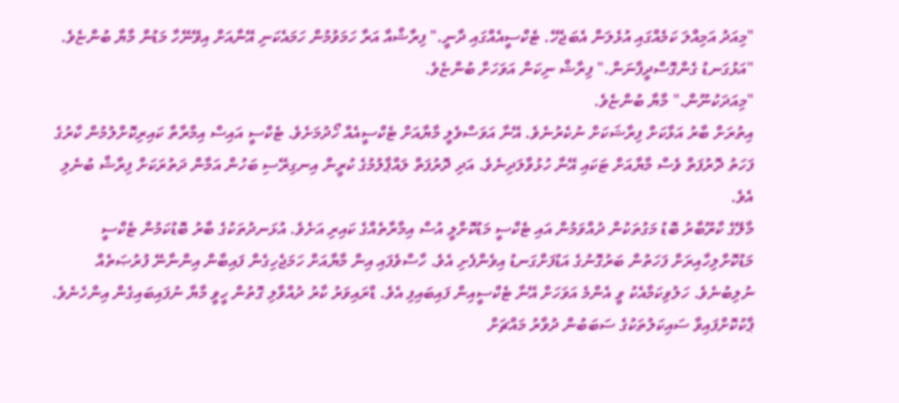"މިއަދު އަމިއްލަ ކަމެއްގައި އުޅެލަން އެބަޖެހޭ. ޓެކްސީއެއްގައި ދާނީ." ފިރާޝްއާ އަރާ ހަމަވުމުން ހަމައެކަނި އޭނާއަށް އިވޭނޭހާ މަޑުން މާޔާ ބުންޏެވެ.
"އަޅުގަނޑު ގެންގޮސްދީފާނަން." ފިރާޝް ނިކަން އަވަހަށް ބުންޏެވެ.
"މިއަދަކުނޫން." މާޔާ ބުންޏެވެ.
އިތުރަށް ބާރު އަޅާކަށް ފިރާޝަކަށް ނުކެރުނެވެ. އޭނާ އަވަސްވެލީ މާޔާއަށް ޓެކްސީއެއް ހޯދުމަށެވެ. ޓެކްސީ އައިސް އިމާރާތާ ކައިރިކޮށްލުމުން ކާރުގެ ފަހަތު ދޮރުފަތް ވެސް މާޔާއަށް ޓަކައި އޭނާ ހުޅުވާލަދިނެވެ. އަދި ދޮރުފަތް ލައްޕާލުމުގެ ކުރީން އިނގިރޭސި ބަހުން އަމާން ދަތުރަކަށް ފިރާޝް ބުނެލި އެވެ.
މާލޭގެ ކާރޫބާރު ބޮޑު މަގުތަކުން ދުއްވަމުން އައި ޓެކްސީ މަޑުކޮށްލީ އުސް އިމާރާތެއްގެ ކައިރި އަށެވެ. އުޅަނދުތަކުގެ ބާރު ބޮޑުކަމުން ޓެކްސީ މަޑުކޮށްލިހާއިރަށް ފަހަތުން ބަރުގޮނުގެ އަޑުފަށްގަނޑު އިވެންފެށި އެވެ. ހާސްވެފައި އިން މާޔާއަށް ހަމަޖެހިގެން ފައިބާން އިންނާނޭ ފުރުޞަތެއް ނުލިބުނެވެ. ހަލުވިކަމާއެކު ވީ އެންމެ އަވަހަށް އޭނާ ޓެކްސީއިން ފައިބައިފި އެވެ. ޑްރައިވަރު ކާރު ދުއްވާލި ގޮތުން ހީވީ މާޔާ ނުފައިބައިގެން އިންހެނެވެ. ޕާކުކޮށްފައިވާ ސައިކަލުތަކުގެ ސަބަބުން ދުވާރު މައްޗަށް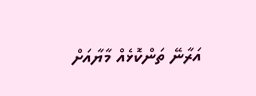އަރާނޭ ތަންކޮޅެއް މާޔާއަށް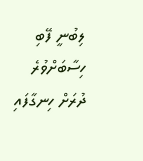ލިބުނީ ފޭބި ހިސާބަށްވުރެ ދުރަށް ހިނގާފައި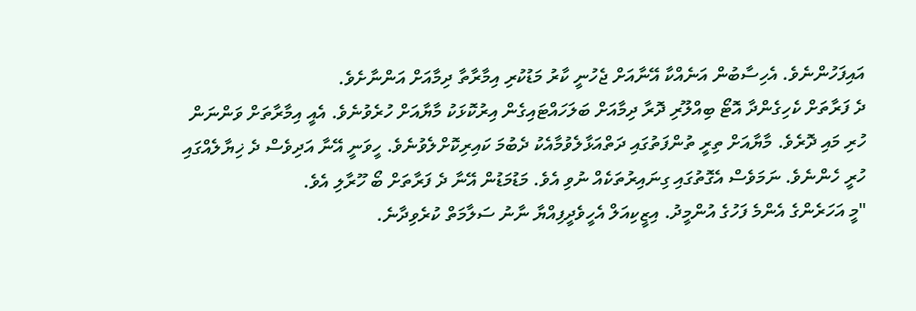އައިފަހުންނެވެ. އެހިސާބުން އަނެއްކާ އޭނާއަށް ޖެހުނީ ކާރު މަޑުކުރި އިމާރާތާ ދިމާއަށް އަންނާށެވެ.
ދެ ފަރާތަށް ކެހިގެންދާ އޮޓޯ ބިއްލޫރި ދޮރާ ދިމާއަށް ބަލަހައްޓައިގެން އިރުކޮޅަކު މާޔާއަށް ހުރެވުނެވެ. އެއީ އިމާރާތަށް ވަންނަން ހުރި މައި ދޮރެވެ. މާޔާއަށް ތިރީ ތުންފަތުގައި ދަތްއަޅާލެވުމާއެކު ދެބުމަ ކައިރިކޮށްލެވުނެވެ. ހީވަނީ އޭނާ އަދިވެސް ދެ ޚިޔާލެއްގައި ހުރީ ހެންނެވެ. ނަމަވެސް އެގޮތުގައި ގިނައިރުތަކެއް ނުވި އެވެ. މަޑުމަޑުން އޭނާ ދެ ފަރާތަށް ބޯ ހޫރާލި އެވެ.
"މީ އަހަރެންގެ އެންމެ ފަހުގެ އުންމީދު. އިޒީކިއަލް އެހީވެދީފިއްޔާ ނާނު ސަލާމަތް ކުރެވިދާނެ.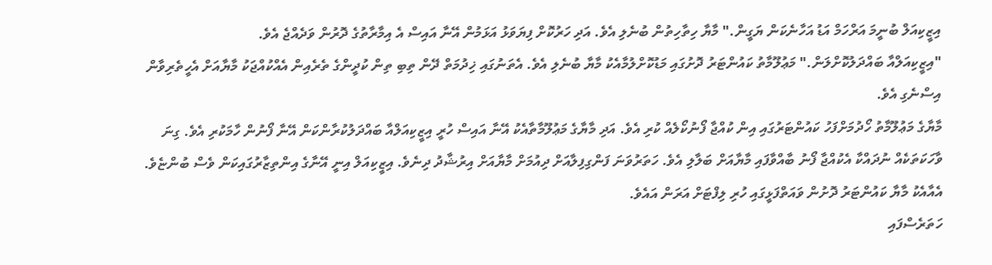އިޒީކިއަލް ބުނީމަ އަރްހަމް އަޑު އަހާނެކަން ޔަގީން." މާޔާ ހިތާހިތުން ބުނެލި އެވެ. އަދި ހަރުކޮށް ފިޔަވަޅު އަޅަމުން އޭނާ އައިސް އެ އިމާރާތުގެ ދޮރުން ވަދެއްޖެ އެވެ.
"އިޒީކިއަލްއާ ބައްދަލުކޮށްލަން." މަޢުލޫމާތު ކައުންޓަރު ދޮށުގައި މަޑުކޮށްލުމާއެކު މާޔާ ބުނެލި އެވެ. އެތަނުގައި ޚިދުމަތް ދޭން ތިބި ތިން ކުދީންގެ ތެރެއިން އެއްކުއްޖަކު މާޔާއަށް އެހީތެރިވާން އިސްނެގި އެވެ.
މާޔާގެ މަޢުލޫމާތު ހޯދުމަށްފަހު ކައުންޓަރުގައި އިން ކުއްޖާ ފޯނުކޯލެއް ކުރި އެވެ. އަދި މާޔާގެ މަޢުލޫމާތާއެކު އޭނާ އައިސް ހުރީ އިޒީކިއަލްއާ ބައްދަލުކުރާންކަން އޭނާ ފޯނުން ހާމަކުރި އެވެ. ގިނަ ވާހަކަތަކެއް ނުދައްކާ އެކުއްޖާ ފޯނު ބާއްވާފައި މާޔާއަށް ބަލާލި އެވެ. ހަތަރުވަނަ ފަންގިފިލާއަށް ދިއުމަށް މާޔާއަށް އިރުޝާދު ދިނެވެ. އިޒީކިއަލް އިނީ އޭނާގެ އިންތިޒާރުގައިކަން ވެސް ބުންޏެވެ. އެއާއެކު މާޔާ ކައުންޓަރު ދޮށުން ވައަތްފަޅީގައި ހުރި ލިފްޓަށް އަރަން އައެވެ.
ހަތަރެސްފައި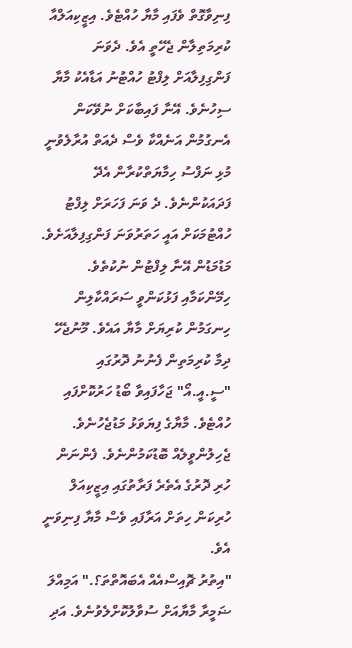ފިނިވާގޮތް ވެފައި މާޔާ ހުއްޓެވެ. އިޒީކިއަލްއާ ކުރިމަތިލާން ޖެހޭތީ އެވެ. ދެވަނަ ފަންގިފިލާއަށް ލިފްޓު ހުއްޓުނު އަޑާއެކު މާޔާ ސިހުނެވެ. އޭނާ ފައިބާކަށް ނުވޭކަން އެނގުމުން އަނެއްކާ ވެސް ދެއަތް އުރާލެވުނީ މުޅި ނަފްސު ހިމާޔަތްކުރާން އެދޭ ފަދައަކުންނެވެ. ދެ ވަނަ ފަހަރަށް ލިފްޓު ހުއްޓުމަކަށް އައީ ހަތަރުވަނަ ފަންގިފިލާއަށެވެ. މަޑުމަޑުން އޭނާ ލިފްޓުން ނުކުތެވެ. ހިމޭންކަމާއި ފަޅުކަންވީ ސަރައްކާލިން ހިނގަމުން ކުރިޔަށް މާޔާ އައެވެ. މޫނުޖެހޭ ދިމާ ކުރިމަތިން ފެނުނު ދޮރުގައި "ސީ.އީ.އޯ" ޖަހާފައިވާ ބޯޑު ހަރުކޮށްފައި ހުއްޓެވެ. މާޔާގެ ފިޔަވަޅު މަޑުޖެހުނެވެ. ޖެހިލުންވީލެއް ބޮޑުކަމުންނެވެ. ފެންނަން ހުރި ދޮރުގެ އެތެރެ ފަރާތުގައި އިޒީކިއަލް ހުރިކަން ހިތަށް އަރާފައި ވެސް މާޔާ ފިނިވަނީ އެވެ.
"އިތުރު ޗޮއިސްއެއް އެބައޮތްތަ؟." އަމިއްލަ ޟަމީރާ މާޔާއަށް ސުވާލުކޮށްލެވުނެވެ. އަދި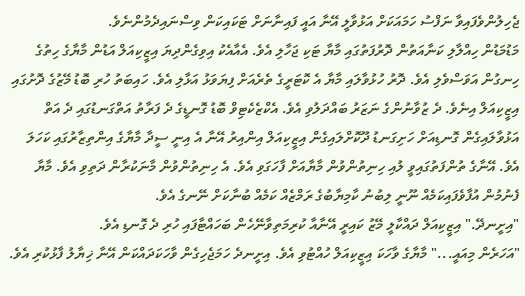ޖެހިލުންވެފައިވާ ނަފްސު ހަމައަކަށް އަޅުވާލީ އޭނާ އައީ ފައިނާނަށް ޓަކައިކަން ވިސްނައިދެމުންނެވެ.
މަޑުމަޑުން ހިއްލާލި ކަނާއަތުން ދޮރުފަތުގައި މާޔާ ޓަކި ޖަހާލި އެވެ. އެއާއެކު އިވިގެންދިޔަ އިޒީކިއަލް އަޑުން މާޔާގެ ހިތުގެ ހިނގުން އަވަސްވެލި އެވެ. ދޮރު ހުޅުވާލައި މާޔާ އެ ކޮޓަރީގެ ތެރެއަށް ފިޔަވަޅު އަޅާލި އެވެ. ހައިބަތު ހުރި ބޮޑު މޭޒުގެ ދޮށުގައި އިޒީކިއަލް އިނެވެ. ދެ ޒުވާނުންގެ ނަޒަރު ބައްދަލުވި އެވެ. އެކްޒެކެޓިވް ބޮޑު ގޮނޑީގެ ދެ ފަރާތު އަތްގަނޑުގައި ދެ އަތް އަޅުވާލައިގެން ގޮނޑިއަށް ހަށިގަނޑު ދޫކޮށްލައިގެން އިޒީކިއަލް އިންއިރު އޭނާ އެ އިނީ ސީދާ މާޔާގެ އިންތިޒާރުގައި ކަހަލަ އެވެ. އޭނާގެ ތުންފަތުގައިވީ ލުއި ހިނިތުންވުން މާޔާއަށް ފާހަގަވި އެވެ. އެ ހިނިތުންވުން މާނަކުރާން ދަތިވި އެވެ. މާޔާ ފެނުމުން އުފާވެފައިކަމެއް ނޫނީ ލިބުނު ކާމިޔާބުގެ ރަމްޒެއް ކަމެއް ބުނާކަށް ނޭނގެ އެވެ.
"އިށީނދޭ." އިޒީކިއަލް ދައްކާލީ މޭޒު ކައިރީ އޭނާއާ ކުރިމަތިވާނޭހެން ބަހައްޓާފައި ހުރި ދެ ގޮނޑި އެވެ.
"އަހަރެން މިއައީ..." މާޔާގެ ވާހަކަ އިޒީކިއަލް ހުއްޓުވި އެވެ. އިށީނދެ ހަމަޖެހިގެން ވާހަކަދައްކަން އޭނާ ޚިޔާލު ފާޅުކުރި އެވެ.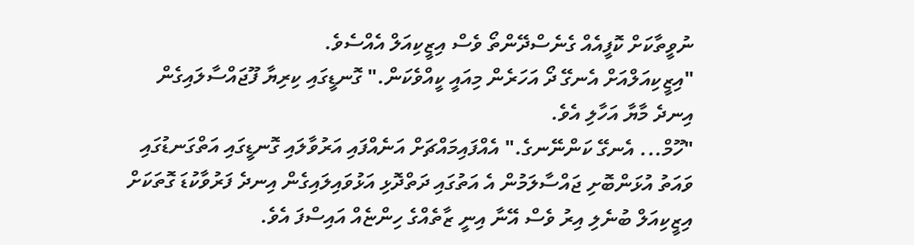ނުވީތާކަށް ކޮފީއެއް ގެނެސްދޭންތޯ ވެސް އިޒީކިއަލް އެއްސެވެ.
"އިޒީކިއަލްއަށް އެނގޭ ދޯ އަހަރެން މިއައީ ކީއްވެކަން." ގޮނޑީގައި ކިރިޔާ ފޫޖައްސާލައިގެން އިނދެ މާޔާ އަހާލި އެވެ.
"ހޫމް... އެނގޭ ކަންނޭނގެ." އެއްފައިމައްޗަށް އަނެއްފައި އަރުވާލައި ގޮނޑީގައި އަތްގަނޑުގައި ވައަތު އުޅަންބޮށި ޖައްސާލަމުން އެ އަތުގައި ދަތްދޮޅި އަޅުވައިލައިގެން އިނދެ ފަރުވާކުޑަ ގޮތަކަށް އިޒީކިއަލް ބުނެލި އިރު ވެސް އޭނާ އިނީ ޒާތެއްގެ ހިންޏެއް އައިސްފަ އެވެ.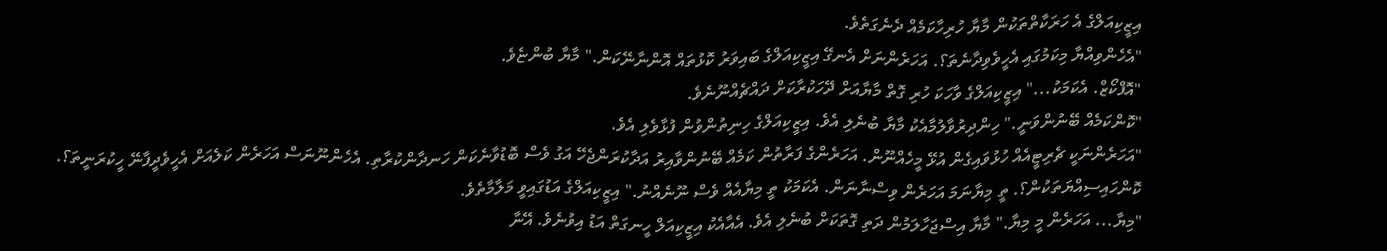އިޒީކިއަލްގެ އެ ހަރަކާތްތަކުން މާޔާ ހުރިހާކަމެއް ދެނެގަތެވެ.
"އެހެންވިއްޔާ މިކަމުގައި އެހީވެވިދާނެތަ؟. އަހަރެންނަށް އެނގޭ އިޒީކިއަލްގެ ބައިވަރު ކޮޅުތައް އޮންނާނޭކަން." މާޔާ ބުންޏެވެ.
"އޮފްކޯޒް. އެކަމަކު..." އިޒީކިއަލްގެ ވާހަކަ ހުރި ގޮތް މާޔާއަށް ދޭހަކުރާކަށް ދައްޗެއްނޫނެވެ.
"ކޮންކަމެއް ބޭނުންވަނީ." ހިންދިރުވާލުމާއެކު މާޔާ ބުނެލި އެވެ. އިޒީކިއަލްގެ ހިނިތުންވުން ފުޅާވެލި އެވެ.
"އަހަރެންނަކީ ޗެރިޓީއެއް ހުޅުވައިގެން އުޅޭ މީހެއްނޫން. އަހަރެންގެ ފަރާތުން ކަމެއް ބޭނުންވާއިރު އަދާކުރަންޖެހޭ އަގު ވެސް ބޮޑުވާނެކަން ހަނދާންކުރާތި. އެހެންނޫނަސް އަހަރެން ކަލެއަށް އެހީވެދީފާނޭ ހީކުރަނީތަ؟. ކޮންހައިސިއްޔަތަކުން؟. ތީ މިޔާނަމަ އަހަރެން ވިސްނާނަން. އެކަމަކު ތީ މިޔާއެއް ވެސް ނޫނެއްނު." އިޒީކިއަލްގެ އަޑުގައިވީ މަލާމާތެވެ.
"މިޔާ... އަހަރެން މީ މިޔާ." މާޔާ އިސްޖަހާލަމުން ދަތި ގޮތަކަށް ބުނެލި އެވެ. އެއާއެކު އިޒީކިއަލް ހީނގަތް އަޑު އިވުނެވެ. އޭނާ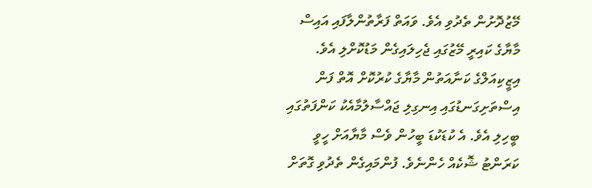މޭޒުދޮށުން ތެދުވި އެވެ. ވައަތް ފަރާތުންލާފައި އައިސް މާޔާގެ ކައިރީ މޭޒުގައި ޖެހިލައިގެން މަޑުކޮށްލި އެވެ. އިޒީކިއަލްގެ ކަނާއަތުން މާޔާގެ ކުރުކޮށް އޮތް ފަން އިސްތަށިގަނޑުގައި އިނގިލި ޖައްސާލުމާއެކު ކަންފަތުގައި ބީހިލި އެވެ. އެ ކުޑަކުޑަ ބީހުން ވެސް މާޔާއަށް ހީވީ ކަރަންޓު ޝޮކެއް ހެންނެވެ. ފުންމައިގެން ތެދުވި ގޮތަށް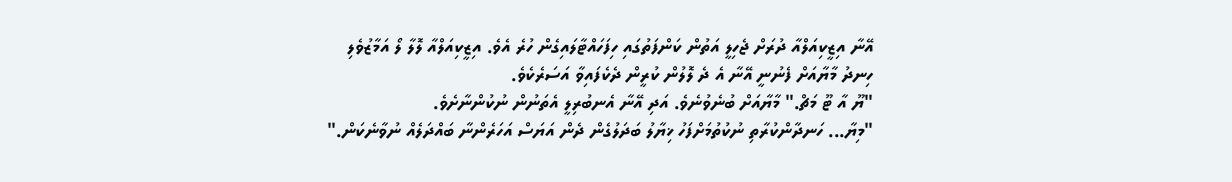އޭނާ އިޒީކިއަލްއާ ދުރަށް ޖެހިލީ އަތުން ކަންފަތުގައި ހިފަހައްޓާލައިގެން ހުރެ އެވެ. އިޒީކިއަލްއާ ލޮލާ ލޯ އަމާޒުވެލި ހިނދު މާޔާއަށް ފެނުނީ އޭނާ އެ ދެ ލޮލުން ކުރީން ދެކެފައިވާ އަސަރެކެވެ.
"ޔޫ އާ ޓޫ މަޗް." މާޔާއަށް ބުނެވުނެވެ. އަދި އޭނާ އެނބުރިލީ އެތަނުން ނުކުންނާށެވެ.
"މިޔާ... ހަނދާންކުރާތި ނުކުތުމަށްފަހު ޚިޔާލު ބަދަލުގެން ދެން އަޔަސް އަހަރެންނާ ބައްދަލެއް ނުވާނެކަން."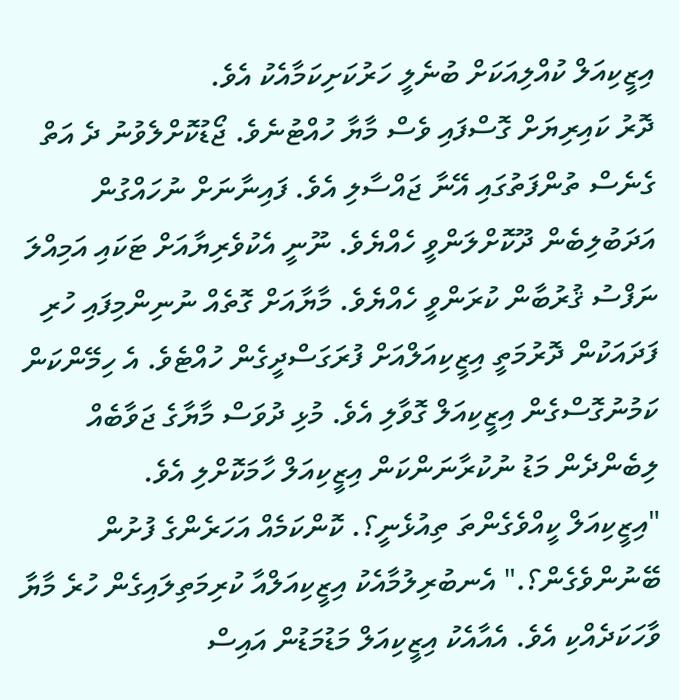އިޒީކިއަލް ކުއްލިއަކަށް ބުނެލީ ހަރުކަށިކަމާއެކު އެވެ.
ދޮރު ކައިރިޔަށް ގޮސްފައި ވެސް މާޔާ ހުއްޓުނެވެ. ޖޯޑުކޮށްލެވުނު ދެ އަތް ގެނެސް ތުންފަތުގައި އޭނާ ޖައްސާލި އެވެ. ފައިނާނަށް ނުހައްގުން އަދަބުލިބެން ދޫކޮށްލަންވީ ހެއްޔެވެ. ނޫނީ އެކުވެރިޔާއަށް ޓަކައި އަމިއްލަ ނަފްސު ޤުރުބާން ކުރަންވީ ހެއްޔެވެ. މާޔާއަށް ގޮތެއް ނުނިންމިފައި ހުރި ފަދައަކުން ދޮރުމަތީ އިޒީކިއަލްއަށް ފުރަގަސްދީގެން ހުއްޓެވެ. އެ ހިމޭންކަން ކަމުނުގޮސްގެން އިޒީކިއަލް ގޮވާލި އެވެ. މުޅި ދުވަސް މާޔާގެ ޖަވާބެއް ލިބެންދެން މަޑު ނުކުރާނަންކަން އިޒީކިއަލް ހާމަކޮށްލި އެވެ.
"އިޒީކިއަލް ކީއްވެގެންތަ ތިއުޅެނީ؟. ކޮންކަމެއް އަހަރެންގެ ފުށުން ބޭނުންވެގެން؟." އެނބުރިލުމާއެކު އިޒީކިއަލްއާ ކުރިމަތިލައިގެން ހުރެ މާޔާ ވާހަކަދެއްކި އެވެ. އެއާއެކު އިޒީކިއަލް މަޑުމަޑުން އައިސް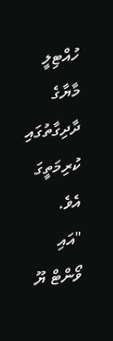ހުއްޓިލީ މާޔާގެ ދާދިގާތުގައި ކުރިމަތީގަ އެވެ.
"އައި ވޯންޓް ޔޫ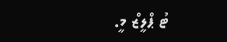ޓު ޕްލީޒް މީ.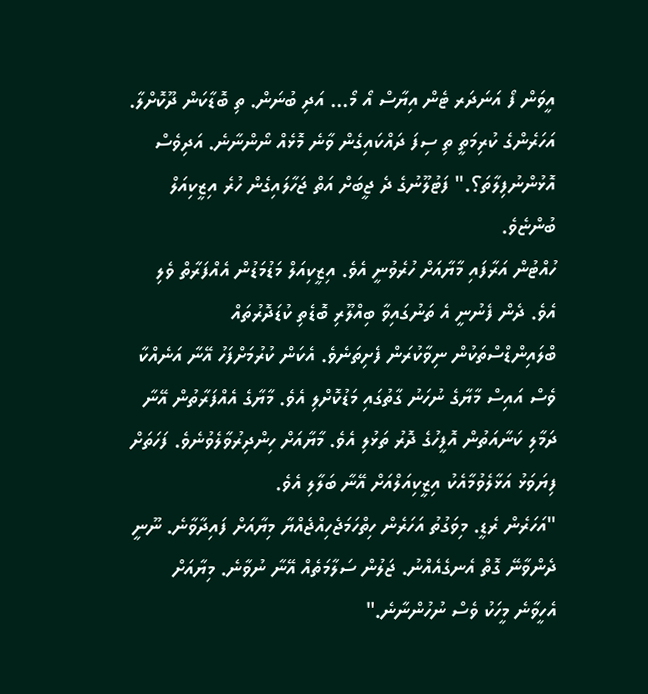އީވަން ފޯ އަނަދަރ ޓެން އިޔާސް އޯ މޯ... އަދި ބުނަން. ތި ބޮޑާކަން ދޫކޮށްލާ. އަހަރެންގެ ކުރިމަތީ ތި ސިފަ ދައްކައިގެން ވާނެ މޮޅެއް ނޯންނާނެ. އަދިވެސް އޮޅުންނުފިލާތަ؟." ފަޓުލޫނުގެ ދެ ޖީބަށް އަތް ޖަހާލައިގެން ހުރެ އިޒީކިއަލް ބުންޏެވެ.
ހުއްޓުން އަރާފައި މާޔާއަށް ހުރެވުނީ އެވެ. އިޒީކިއަލް މަޑުމަޑުން އެއްފަރާތް ވެލި އެވެ. ދެން ފެނުނީ އެ ތަނުގައިވާ ބިއްލޫރި ބޮޑެތި ކުޑަދޮރުތައް ބްލައިންޑްސްތަކުން ނިވާކުރަން ފެށިތަނެވެ. އެކަން ކުރުމަށްފަހު އޭނާ އަނެއްކާ ވެސް އައިސް މާޔާގެ ނުހަނު ގާތުގައި މަޑުކޮށްލި އެވެ. މާޔާގެ އެއްފަރާތުން އޭނާ ދަމާލި ކަނާއަތުން އޮފީހުގެ ދޮރު ތަޅުލި އެވެ. މާޔާއަށް ހިންދިރުވާލެވުނެވެ. ފަހަތަށް ފިޔަވަޅު އަޅާލެވުމާއެކު އިޒީކިއަލްއަށް އޭނާ ބަލާލި އެވެ.
"އަހަރެން ރެޑީ. މިވަގުތު އަހަރެން ހިތްހަމަޖެހިއްޖެއްޔާ މިޔާއަށް ފައިދާވާނެ. ނޫނީ ދެންވާނޭ ގޮތް އެނގެއެއްނު. ޖަލުން ސަލާމަތެއް އޭނާ ނުވާނެ. މިޔާއަށް އެހީވާނެ މީހަކު ވެސް ނުހުންނާނެ."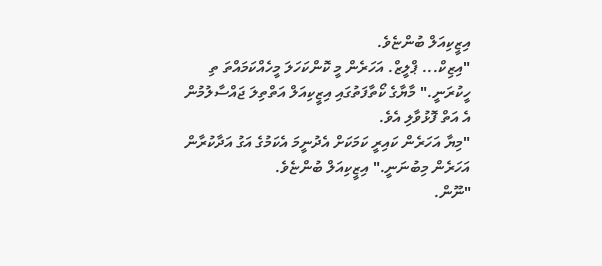އިޒީކިއަލް ބުންޏެވެ.
"އިޒިކް... ޕްލީޒް. އަހަރެން މީ ކޮންކަހަލަ މީހެއްކަމައްތަ ތި ހީކުރަނީ." މާޔާގެ ކޯތާފަތުގައި އިޒީކިއަލް އަތްތިލަ ޖައްސާލުމުން އެ އަތް ފޮޅުވާލި އެވެ.
"މިޔާ އަހަރެން ކައިރީ ކަމަކަށް އެދުނީމަ އެކަމުގެ އަގު އަދާކުރާން އަހަރެން މިބުނަނީ." އިޒީކިއަލް ބުންޏެވެ.
"ނޫން.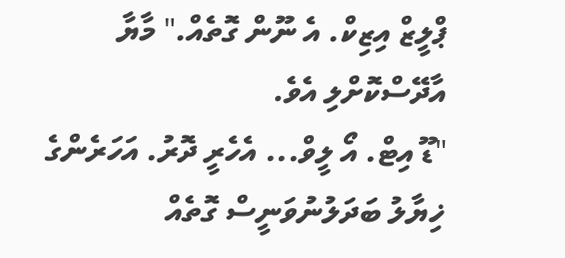ޕްލީޒް އިޒިކް. އެ ނޫން ގޮތެއް." މާޔާ އާދޭސްކޮށްލި އެވެ.
"ޑޫ އިޓް. އޯ ލީވް... އެހެރީ ދޮރު. އަހަރެންގެ ޚިޔާލު ބަދަލުނުވަނީސް ގޮތެއް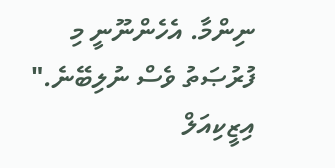ނިންމާ. އެހެންނޫނީ މި ފުރުޞަތު ވެސް ނުލިބޭނެ." އިޒީކިއަލް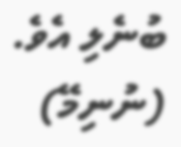ބުނެލި އެވެ.
(ނުނިމޭ)